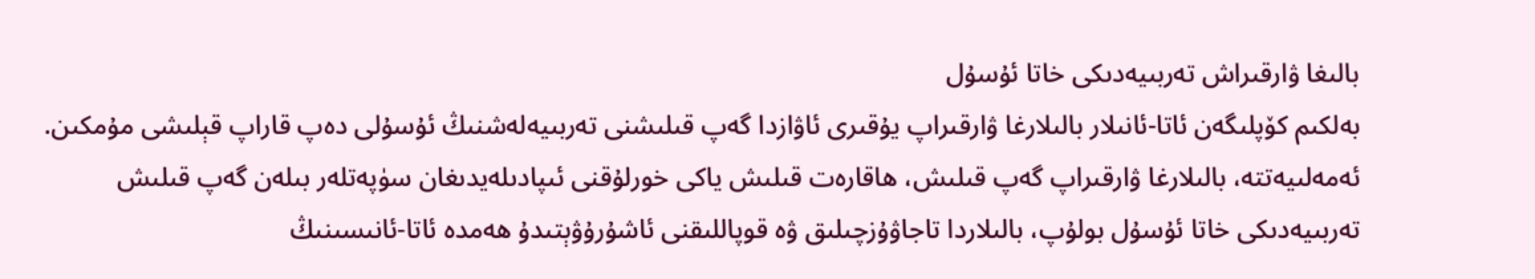بالىغا ۋارقىراش تەربىيەدىكى خاتا ئۇسۇل
بەلكىم كۆپلىگەن ئاتا-ئانىلار بالىلارغا ۋارقىراپ يۇقىرى ئاۋازدا گەپ قىلىشنى تەربىيەلەشنىڭ ئۇسۇلى دەپ قاراپ قېلىشى مۇمكىن. ئەمەلىيەتتە، بالىلارغا ۋارقىراپ گەپ قىلىش، ھاقارەت قىلىش ياكى خورلۇقنى ئىپادىلەيدىغان سۈپەتلەر بىلەن گەپ قىلىش تەربىيەدىكى خاتا ئۇسۇل بولۇپ، بالىلاردا تاجاۋۇزچىلىق ۋە قوپاللىقنى ئاشۇرۇۋېتىدۇ ھەمدە ئاتا-ئانىسىنىڭ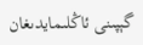گېپىنى ئاڭلىمايدىغان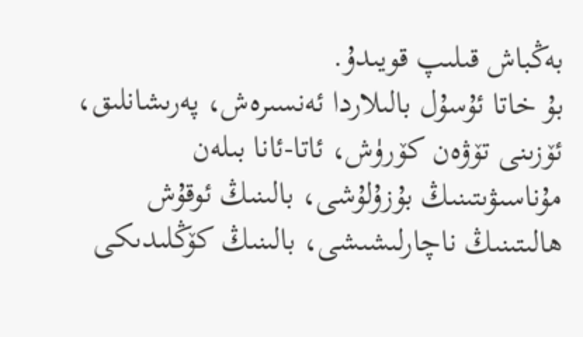بەڭباش قىلىپ قويىدۇ.
بۇ خاتا ئۇسۇل بالىلاردا ئەنسىرەش، پەرىشانلىق، ئۆزىنى تۆۋەن كۆرۈش، ئاتا-ئانا بىلەن مۇناسىۋىتىنىڭ بۇزۇلۇشى، بالىنىڭ ئوقۇش ھالىتىنىڭ ناچارلىشىشى، بالىنىڭ كۆڭلىدىكى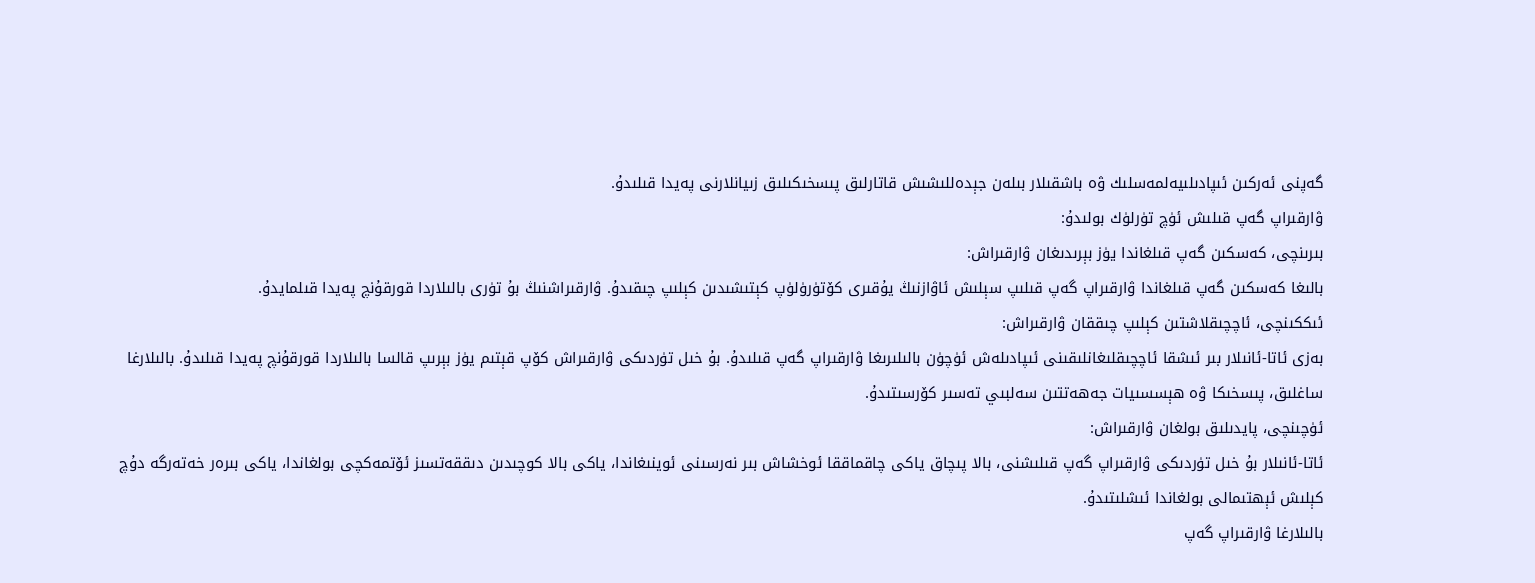گەپنى ئەركىن ئىپادىلىيەلمەسلىك ۋە باشقىلار بىلەن جېدەللىشىش قاتارلىق پىسخىكىلىق زىيانلارنى پەيدا قىلىدۇ.
ۋارقىراپ گەپ قىلىش ئۈچ تۈرلۈك بولىدۇ:
بىرىنچى، كەسكىن گەپ قىلغاندا يۈز بېرىدىغان ۋارقىراش:
بالىغا كەسكىن گەپ قىلغاندا ۋارقىراپ گەپ قىلىپ سېلىش ئاۋازنىڭ يۇقىرى كۆتۈرۈلۈپ كېتىشىدىن كېلىپ چىقىدۇ. ۋارقىراشنىڭ بۇ تۈرى بالىلاردا قورقۇنچ پەيدا قىلمايدۇ.
ئىككىنچى، ئاچچىقلاشتىن كېلىپ چىققان ۋارقىراش:
بەزى ئاتا-ئانىلار بىر ئىشقا ئاچچىقلىغانلىقىنى ئىپادىلەش ئۈچۈن بالىلىرىغا ۋارقىراپ گەپ قىلىدۇ. بۇ خىل تۈردىكى ۋارقىراش كۆپ قېتىم يۈز بېرىپ قالسا بالىلاردا قورقۇنچ پەيدا قىلىدۇ. بالىلارغا ساغلىق، پىسخىكا ۋە ھېسسىيات جەھەتتىن سەلبىي تەسىر كۆرسىتىدۇ.
ئۈچىنچى، پايدىلىق بولغان ۋارقىراش:
ئاتا-ئانىلار بۇ خىل تۈردىكى ۋارقىراپ گەپ قىلىشنى، بالا پىچاق ياكى چاقماققا ئوخشاش بىر نەرسىنى ئوينىغاندا، ياكى بالا كوچىدىن دىققەتسىز ئۆتمەكچى بولغاندا، ياكى بىرەر خەتەرگە دۇچ كېلىش ئېھتىمالى بولغاندا ئىشلىتىدۇ.
بالىلارغا ۋارقىراپ گەپ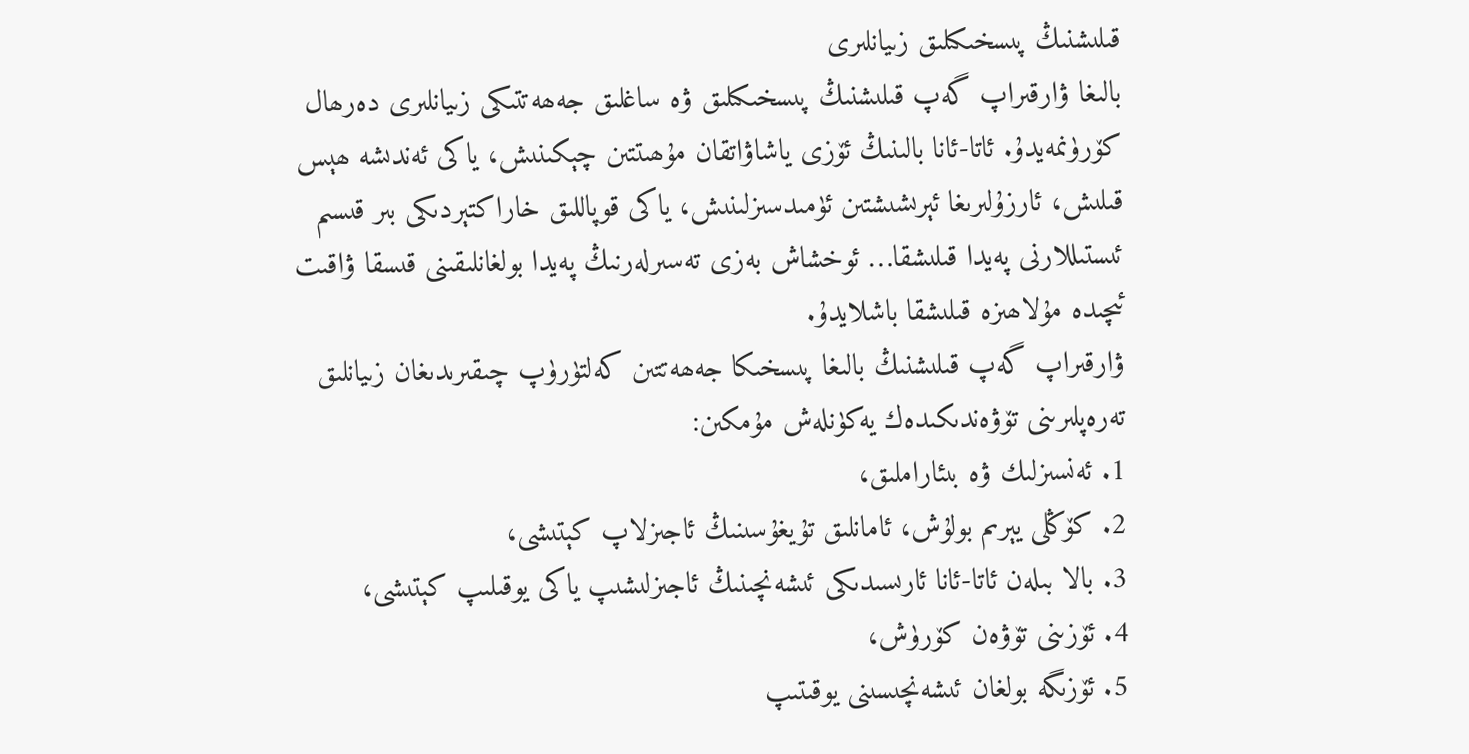قىلىشنىڭ پىسخىكىلىق زىيانلىرى
بالىغا ۋارقىراپ گەپ قىلىشنىڭ پىسخىكىلىق ۋە ساغلىق جەھەتتىكى زىيانلىرى دەرھال كۆرۈنمەيدۇ. ئاتا-ئانا بالىنىڭ ئۆزى ياشاۋاتقان مۇھىتتىن چېكىنىش، ياكى ئەندىشە ھېس قىلىش، ئارزۇلىرىغا ئېرىشىشتىن ئۈمىدسىزلىنىش، ياكى قوپاللىق خاراكتېردىكى بىر قىسىم ئىستىللارنى پەيدا قىلىشقا… ئوخشاش بەزى تەسىرلەرنىڭ پەيدا بولغانلىقىنى قىسقا ۋاقىت ئىچىدە مۇلاھىزە قىلىشقا باشلايدۇ.
ۋارقىراپ گەپ قىلىشنىڭ بالىغا پىسخىكا جەھەتتىن كەلتۈرۈپ چىقىرىدىغان زىيانلىق تەرەپلىرىنى تۆۋەندىكىدەك يەكۈنلەش مۇمكىن:
1. ئەنسىزلىك ۋە بىئاراملىق،
2. كۆڭلى يېرىم بولۇش، ئامانلىق تۇيغۇسىنىڭ ئاجىزلاپ كېتىشى،
3. بالا بىلەن ئاتا-ئانا ئارىسىدىكى ئىشەنچىنىڭ ئاجىزلىشىپ ياكى يوقىلىپ كېتىشى،
4. ئۆزىنى تۆۋەن كۆرۈش،
5. ئۆزىگە بولغان ئىشەنچىسىنى يوقىتىپ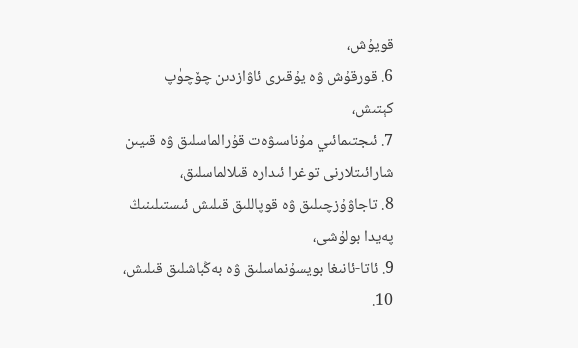قويۇش،
6. قورقۇش ۋە يۇقىرى ئاۋازدىن چۆچۈپ كېتىش،
7. ئىجتىمائىي مۇناسىۋەت قۇرالماسلىق ۋە قىيىن شارائىتلارنى توغرا ئىدارە قىلالماسلىق،
8. تاجاۋۇزچىلىق ۋە قوپاللىق قىلىش ئىستىلىنىڭ پەيدا بولۇشى،
9. ئاتا-ئانىغا بويسۇنماسلىق ۋە بەڭباشلىق قىلىش،
10.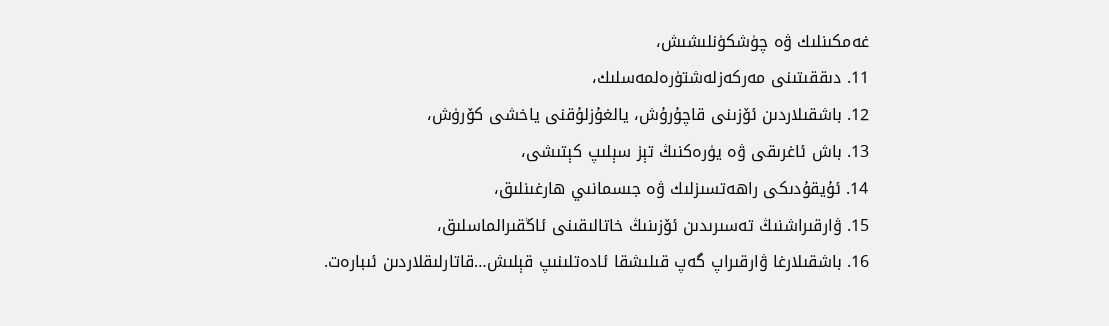غەمكىنلىك ۋە چۈشكۈنلىشىش،
11. دىققىتىنى مەركەزلەشتۈرەلمەسلىك،
12. باشقىلاردىن ئۆزىنى قاچۇرۇش، يالغۇزلۇقنى ياخشى كۆرۈش،
13. باش ئاغرىقى ۋە يۈرەكنىڭ تېز سېلىپ كېتىشى،
14. ئۇيقۇدىكى راھەتسىزلىك ۋە جىسمانىي ھارغىنلىق،
15. ۋارقىراشنىڭ تەسىرىدىن ئۆزىنىڭ خاتالىقىنى ئاڭقىرالماسلىق،
16. باشقىلارغا ۋارقىراپ گەپ قىلىشقا ئادەتلىنىپ قېلىش…قاتارلىقلاردىن ئىبارەت.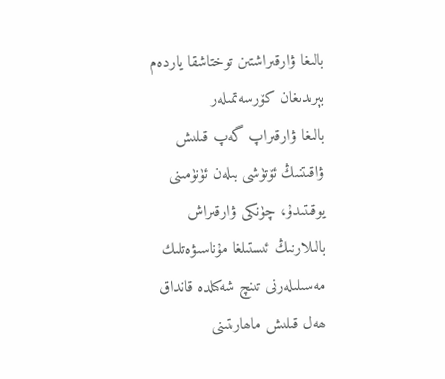بالىغا ۋارقىراشتىن توختاشقا ياردەم بېرىدىغان كۆرسەتمىلەر
بالىغا ۋارقىراپ گەپ قىلىش ۋاقىتنىڭ ئۆتۈشى بىلەن ئۈنۈمىنى يوقىتىدۇ، چۈنكى ۋارقىراش بالىلارنىڭ ئىستىلغا مۇناسىۋەتلىك مەسىلىلەرنى تىنچ شەكىلدە قانداق ھەل قىلىش ماھارىتىنى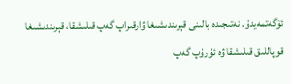ئۆگەتمەيدۇ. نەتىجىدە بالىنى قېرىندىشىغا ۋارقىراپ گەپ قىلىشقا، قېرىندىشىغا قوپاللىق قىلىشقا ۋە ئۇرۇپ گەپ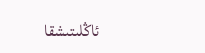ئاڭلىتىشقا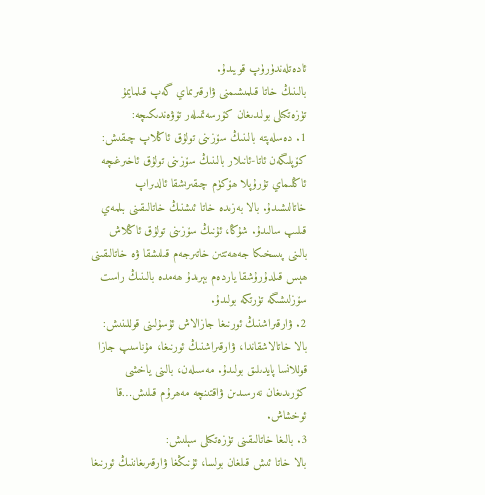ئادەتلەندۈرۈپ قويىدۇ.
بالىنىڭ خاتا قىلمىشىمنى ۋارقىرىماي گەپ قىلمايمۇ تۈزەتكىلى بولىدىغان كۆرسەتمىلەر تۆۋەندىكىچە:
1. دەسلەپتە بالىنىڭ سۆزىنى تولۇق ئاڭلاپ چىقىش:
كۆپلىگەن ئاتا-ئانىلار بالىنىڭ سۆزىنى تولۇق ئاخىرغىچە ئاڭلىماي تۇرۇپلا ھۆكۈم چىقىرىشقا ئالدىراپ خاتالىشىدۇ. بالا بەزىدە خاتا ئىشنىڭ خاتالىقىنى بىلمەي قىلىپ سالىدۇ. شۇڭا، ئۇنىڭ سۆزىنى تولۇق ئاڭلاش بالىنى پىسخىكا جەھەتتىن خاتىرجەم قىلىشقا ۋە خاتالىقىنى ھېس قىلدۇرۇشقا ياردەم بېرىدۇ ھەمدە بالىنىڭ راست سۆزلىشىگە تۈرتكە بولىدۇ.
2. ۋارقىراشنىڭ ئورنىغا جازالاش ئۇسۇلىنى قوللىنىش:
بالا خاتالاشقاندا، ۋارقىراشنىڭ ئورنىغا، مۇناسىپ جازا قوللانسا پايدىلىق بولىدۇ. مەسىلەن، بالىنى ياخشى كۆرىدىغان نەرسىدىن ۋاقتىنچە مەھرۇم قىلىش…قا ئوخشاش.
3. بالىغا خاتالىقىنى تۈزەتكىلى سېلىش:
بالا خاتا ئىش قىلغان بولسا، ئۇنىڭغا ۋارقىرىغاننىڭ ئورنىغا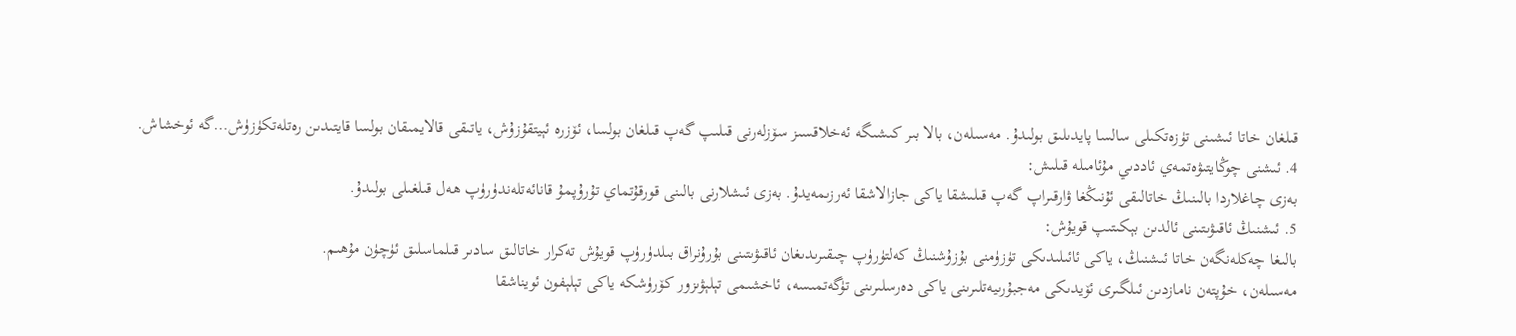قىلغان خاتا ئىشىنى تۈزەتكىلى سالسا پايدىلىق بولىدۇ. مەسىلەن، بالا بىر كىشىگە ئەخلاقسىز سۆزلەرنى قىلىپ گەپ قىلغان بولسا، ئۆزرە ئېيتقۇزۇش، ياتىقى قالايمىقان بولسا قايتىدىن رەتلەتكۈزۈش…گە ئوخشاش.
4. ئىشنى چوڭايتىۋەتمەي ئاددىي مۇئامىلە قىلىش:
بەزى چاغلاردا بالىنىڭ خاتالىقى ئۇنىڭغا ۋارقىراپ گەپ قىلىشقا ياكى جازالاشقا ئەرزىمەيدۇ. بەزى ئىشلارنى بالىنى قورقۇتماي تۇرۇپمۇ قانائەتلەندۈرۈپ ھەل قىلغىلى بولىدۇ.
5. ئىشنىڭ ئاقىۋىتىنى ئالدىن بېكىتىپ قويۇش:
بالىغا چەكلەنگەن خاتا ئىشنىڭ، ياكى ئائىلىدىكى تۈزۈمنى بۇزۇشنىڭ كەلتۈرۈپ چىقىرىدىغان ئاقىۋىتىنى بۇرۇنراق بىلدۈرۈپ قويۇش تەكرار خاتالىق سادىر قىلماسلىق ئۈچۈن مۇھىم.
مەسىلەن، خۇپتەن نامازدىن ئىلگىرى ئۆيدىكى مەجبۇرىيەتلىرىنى ياكى دەرسلىرىنى تۈگەتمىسە، ئاخشىمى تېلېۋىزور كۆرۈشكە ياكى تېلېفون ئويناشقا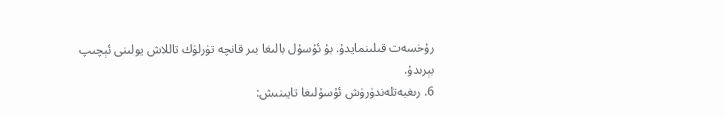رۇخسەت قىلىنمايدۇ. بۇ ئۇسۇل بالىغا بىر قانچە تۈرلۈك تاللاش يولىنى ئېچىپ بېرىدۇ.
6. رىغبەتلەندۈرۈش ئۇسۇلىغا تايىنىش: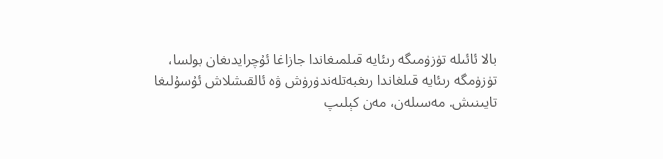بالا ئائىلە تۈزۈمىگە رىئايە قىلمىغاندا جازاغا ئۇچرايدىغان بولسا، تۈزۈمگە رىئايە قىلغاندا رىغبەتلەندۈرۈش ۋە ئالقىشلاش ئۇسۇلىغا تايىنىش. مەسىلەن، مەن كېلىپ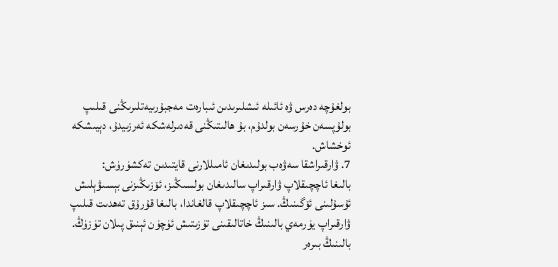بولغۇچە دەرس ۋە ئائىلە ئىشلىرىدىن ئىبارەت مەجبۇرىيەتلىرىڭنى قىلىپ بولۇپسەن خۇرسەن بولدۇم، بۇ ھالىتىڭنى قەدىرلەشكە ئەرزىيدۇ، دېيىشكە ئوخشاش.
7. ۋارقىراشقا سەۋەب بولىدىغان ئامىللارنى قايتىدىن تەكشۈرۈش:
بالىغا ئاچچىقلاپ ۋارقىراپ سالىدىغان بولسىڭىز، ئۆزىڭىزنى بېسىۋېلىش ئۇسۇلىنى ئۆگىنىڭ. سىز ئاچچىقلاپ قالغاندا، بالىغا قۇرۇق تەھدىت قىلىپ ۋارقىراپ يۈرمەي بالىنىڭ خاتالىقىنى تۈزىتىش ئۈچۈن ئېنىق پىلان تۈزۈڭ.
بالىنىڭ بىرەر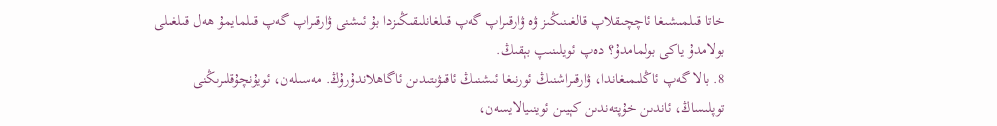خاتا قىلمىشىغا ئاچچىقلاپ قالغىنىڭىز ۋە ۋارقىراپ گەپ قىلغانلىقىڭىزدا بۇ ئىشنى ۋارقىراپ گەپ قىلمايمۇ ھەل قىلغىلى بولامدۇ ياكى بولمامدۇ؟ دەپ ئويلىنىپ بېقىڭ.
8. بالا گەپ ئاڭلىمىغاندا، ۋارقىراشنىڭ ئورنىغا ئىشنىڭ ئاقىۋىتىدىن ئاگاھلاندۇرۇڭ. مەسىلەن، ئويۇنچۇقلىرىڭنى توپلىساڭ، ئاندىن خۇپتەندىن كېيىن ئوينىيالايسەن،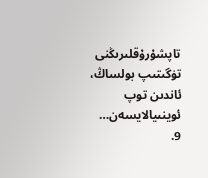تاپشۇرۇقلىرىڭنى تۈگىتىپ بولساڭ، ئاندىن توپ ئوينىيالايسەن…
9.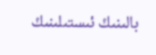بالىنىڭ ئىستىلىنىڭ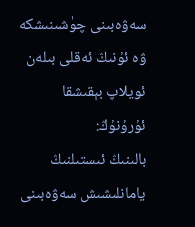سەۋەبىنى چۈشىنىشكە ۋە ئۇنىڭ ئەقلى بىلەن ئويلاپ بېقىشقا ئۇرۇنۇڭ:
بالىنىڭ ئىستىلنىڭ يامانلىشىش سەۋەبىنى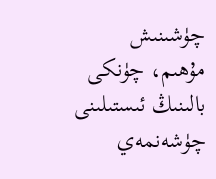چۈشىنىش مۇھىم، چۈنكى بالىنىڭ ئىستىلىنى چۈشەنمەي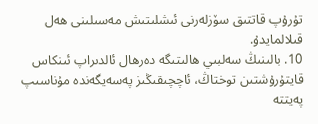تۇرۇپ قاتتىق سۆزلەرنى ئىشلىتىش مەسىلىنى ھەل قىلالمايدۇ.
10. بالىنىڭ سەلبىي ھالىتىگە دەرھال ئالدىراپ ئىنكاس قايتۇرۇشتىن توختاڭ، ئاچچىقىڭىز پەسەيگەندە مۇناسىپ پەيتتە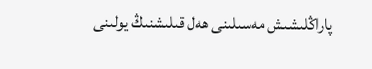پاراڭلىشىش مەسىلىنى ھەل قىلىشنىڭ يولىنى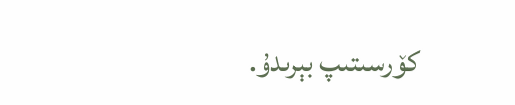كۆرسىتىپ بېرىدۇ.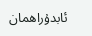ئابدۇراھمان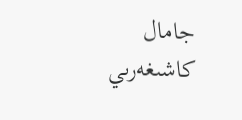جامال كاشىغەرىي